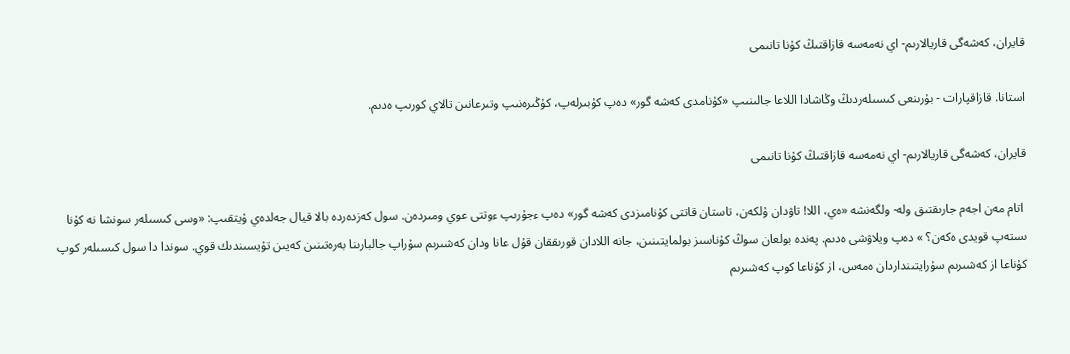قايران، كەشەگى قاريالارىم- اي نەمەسە قازاقتىڭ كۇنا تانىمى

استانا. قازاقپارات - بۇرىنعى كىسىلەردىڭ وڭاشادا اللاعا جالىنىپ «كۇنامدى كەشە گور» دەپ كۇبىرلەپ، كۇڭىرەنىپ وتىرعانىن تالاي كورىپ ەدىم.

قايران، كەشەگى قاريالارىم- اي نەمەسە قازاقتىڭ كۇنا تانىمى

 اتام مەن اجەم جارىقتىق ولە- ولگەنشە «ەي، اللا! تاۋدان ۇلكەن، تاستان قاتتى كۇنامىزدى كەشە گور» دەپ ءجۇرىپ ءوتتى عوي ومىردەن. سول كەزدەردە بالا قيال جەلدەي ۇيتقىپ: «وسى كىسىلەر سونشا نە كۇنا ىستەپ قويدى ەكەن؟ » دەپ ويلاۋشى ەدىم. پەندە بولعان سوڭ كۇناسىز بولمايتىنىن، جانە اللادان قورىققان قۇل عانا ودان كەشىرىم سۇراپ جالبارىنا بەرەتىنىن كەيىن تۇيسىندىك قوي. سوندا دا سول كىسىلەر كوپ كۇناعا از كەشىرىم سۇرايتىنداردان ەمەس، از كۇناعا كوپ كەشىرىم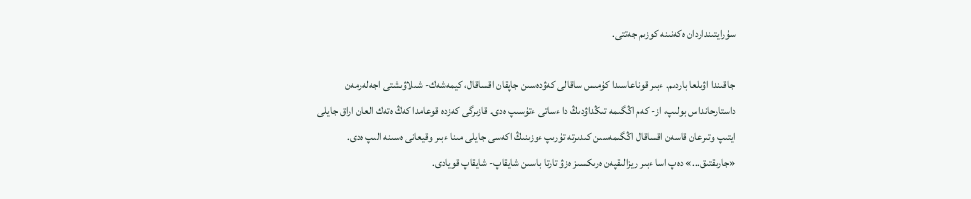سۇرايتىنداردان ەكەنىنە كوزىم جەتتى.

جاقىندا اۋىلعا باردىم. ءبىر قوناعاسىدا كۇمىس ساقالى كەۋدەسىن جاپقان اقساقال، كيمەشەك- شىلاۋىشتى اجەلەرمەن داستارحانداس بولىپ، از- كەم اڭگىمە تىڭداۋدىڭ دا ءساتى ءتۇسىپ ەدى. قازىرگى كەزدە قوعامدا كەڭ ەتەك العان اراق جايلى ايتىپ وتىرعان قاسەن اقساقال اڭگىمەسىن كىدىرتە تۇرىپ ءوزىنىڭ اكەسى جايلى مىنا ءبىر وقيعانى ەسىنە الىپ ەدى. «جارىقتىق...» دەپ اسا ءبىر ريزالىقپەن ەرىكسىز ەزۋ تارتا باسىن شايقاپ- شايقاپ قويادى.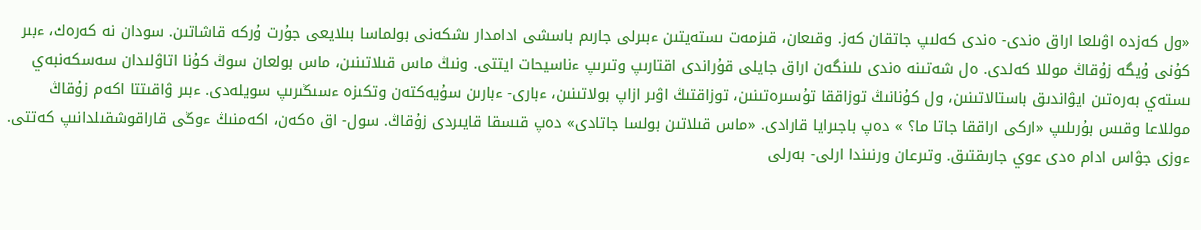«ول كەزدە اۋىلعا اراق ەندى- ەندى كەلىپ جاتقان كەز. وقىعان، قىزمەت ىستەيتىن ءبىرلى جارىم باسشى ادامدار ىشكەنى بولماسا بىلايعى جۇرت ۇركە قاشاتىن. سودان نە كەرەك، ءبىر كۇنى ۇيگە زۇقاڭ موللا كەلدى. ەل شەتىنە ەندى ىلىنگەن اراق جايلى قۇراندى اقتارىپ وتىرىپ ءناسيحات ايتتى. ونىڭ ماس قىلاتىنىن، ماس بولعان سوڭ كۇنا اتاۋلىدان سەسكەنبەي ىستەي بەرەتىن ايۋاندىق باستالاتىنىن، ول كۇنانىڭ توزاققا تۇسىرەتىنىن، توزاقتىڭ اۋىر ازاپ بولاتىنىن، ءبارى- ءبارىن سۇيەكتەن وتكىزە ءسىڭىرىپ سويلەدى. ءبىر ۋاقىتتا اكەم زۇقاڭ موللاعا وقىس بۇرىلىپ «اركى اراققا جاتا ما؟ » دەپ باجىرايا قارادى. «ماس قىلاتىن بولسا جاتادى» دەپ قىسقا قايىردى زۇقاڭ. سول- اق ەكەن، اكەمنىڭ ءوڭى قاراقوشقىلدانىپ كەتتى. ءوزى جۋاس ادام ەدى عوي جارىقتىق. وتىرعان ورنىندا ارلى- بەرلى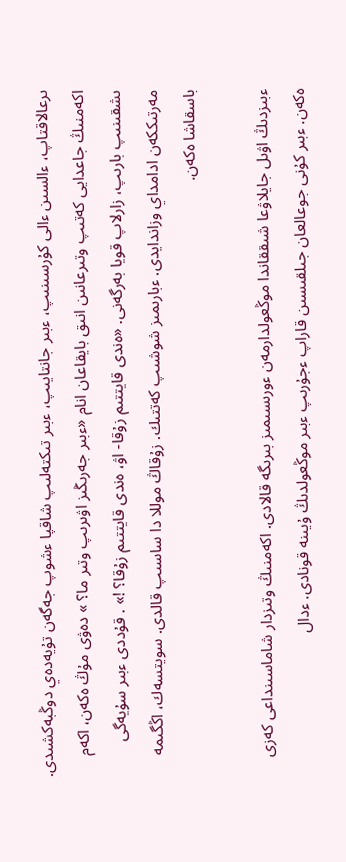ىرعالاقتاپ، ءالسىن ءالى كۇرسىنىپ، ءبىر جانتايىپ، ءبىر تىكتەلىپ شاقپا ءشوپ جەگەن تۇيەدەي دوڭبەكشىدى. اكەمنىڭ جاعدايى كەتىپ وتىرعانىن انىق بايقاعان انام «ءبىر جەرىڭىز اۋىرىپ وتىر ما؟ » دەۋى مۇڭ ەكەن، اكەم ىشقىنىپ بارىپ، زارلاپ قويا بەرگەنى. «ەندى قايتتىم زۇقا- اۋ، ەندى قايتتىم زۇقا؟ !» . قۇددى ءبىر سۇيەگى مەرتىككەن ادامداي وزاندايدى. ءبارىمىز شوشىپ كەتتىك. زۇقاڭ موللا دا ساسىپ قالدى. سويتسەك، اڭگىمە باسقاشا ەكەن.

ءبىزدىڭ اۋىل جايلاۋعا شىققاندا موڭعولدارمەن ءورىسىمىز بىرىگە قالادى. اكەمنىڭ وتىزدار شاماسىنداعى كەزى ەكەن. ءبىر كۇنى جوعالعان جىلقىسىن قاراپ ءجۇرىپ ءبىر موڭعولدىڭ ۇيىنە قونادى. ءدال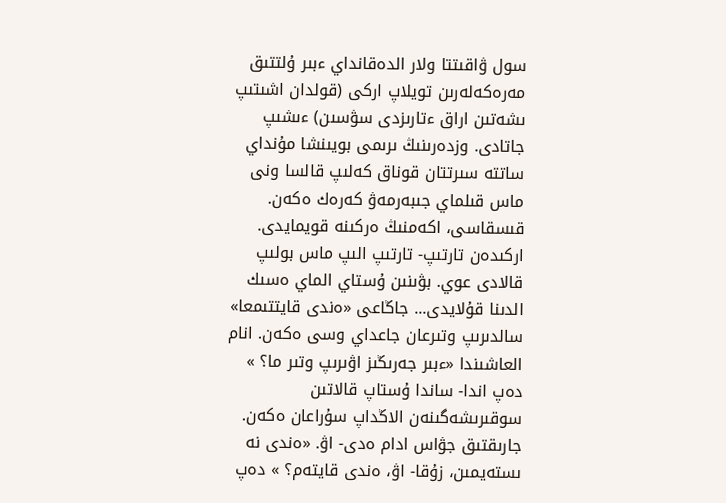سول ۋاقىتتا ولار الدەقانداي ءبىر ۇلتتىق مەرەكەلەرىن تويلاپ اركى (قولدان اشىتىپ ىشەتىن اراق ءتارىزدى سۋسىن) ءىشىپ جاتادى. وزدەرىنىڭ ىرىمى بويىنشا مۇنداي ساتتە سىرتتان قوناق كەلىپ قالسا ونى ماس قىلماي جىبەرمەۋ كەرەك ەكەن. قىسقاسى، اكەمنىڭ ەركىنە قويمايدى. اركىدەن تارتىپ- تارتىپ الىپ ماس بولىپ قالادى عوي. بۋىنىن ۇستاي الماي ەسىك الدىنا قۇلايدى... جاڭاعى «ەندى قايتتىمعا» سالدىرىپ وتىرعان جاعداي وسى ەكەن. انام العاشىندا «ءبىر جەرىڭىز اۋىرىپ وتىر ما؟ » دەپ اندا- ساندا ۇستاپ قالاتىن سوقىرىشەگىنەن الاڭداپ سۇراعان ەكەن. جارىقتىق جۋاس ادام ەدى- اۋ. «ەندى نە ىستەيمىن، زۇقا- اۋ، ەندى قايتەم؟ » دەپ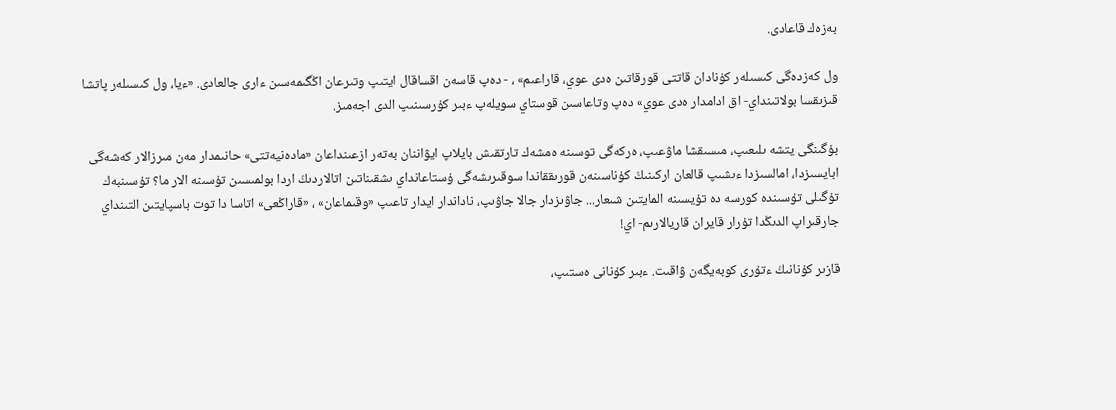بەزەك قاعادى.

ول كەزدەگى كىسىلەر كۇنادان قاتتى قورقاتىن ەدى عوي، قاراعىم» ، - دەپ قاسەن اقساقال ايتىپ وتىرعان اڭگىمەسىن ءارى جالعادى. «ءيا، ول كىسىلەر پاتشا قىزىقسا بولاتىنداي- اق ادامدار ەدى عوي» دەپ وتاعاسىن قوستاي سويلەپ ءبىر كۇرسىنىپ الدى اجەمىز.

بۇگىنگى يتشە ىلىعىپ، مىسىقشا ماۋعىپ، ەركەگى توسىنە ەمشەك تارتقىش بايلاپ ايۋاننان بەتەر ازعىنداعان «مادەنيەتتى» حانىمدار مەن مىرزالار كەشەگى ابايسىزدا، امالسىزدا ءىشىپ قالعان اركىنىڭ كۇناسىنەن قورىققاندا سوقىرىشەگى ۇستاعانداي ىشقىناتىن اتالاردىڭ اردا بولمىسىن تۇسىنە الار ما؟ تۇسىنبەك تۇگىلى تۇسىندە كورسە دە تۇيسىنە المايتىن شىعار... جاۋىزدار جالا جاۋىپ، ناداندار ايدار تاعىپ «وقىماعان» ، «قاراڭعى» اتاسا دا توت باسپايتىن التىنداي جارقىراپ الدىڭدا تۇرار قايران قاريالارىم- اي!

قازىر كۇنانىڭ ءتۇرى كوبەيگەن ۋاقىت. ءبىر كۇنانى ەستىپ،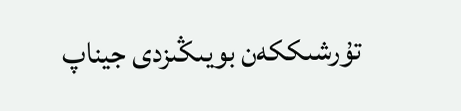تۇرشىككەن بويىڭىزدى جيناپ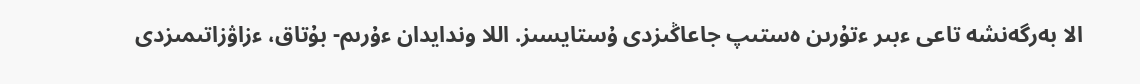الا بەرگەنشە تاعى ءبىر ءتۇرىن ەستىپ جاعاڭىزدى ۇستايسىز. اللا وندايدان ءۇرىم- بۇتاق، ءزاۋزاتىمىزدى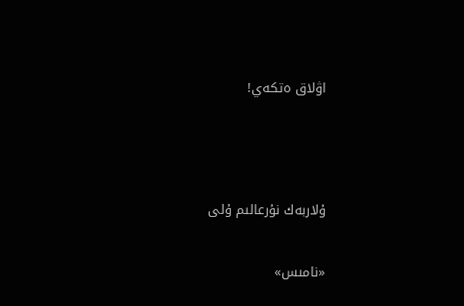اۋلاق ەتكەي!



ۇلاربەك نۇرعالىم ۇلى

«نامىس»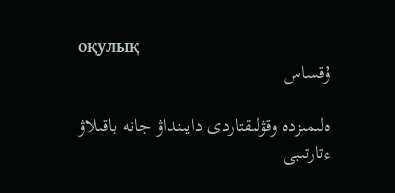оқулық
ۇقساس

ەلىمىزدە وقۋلىقتاردى دايىنداۋ جانە باقىلاۋ ءتارتىبى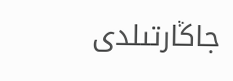جاڭارتىلدى